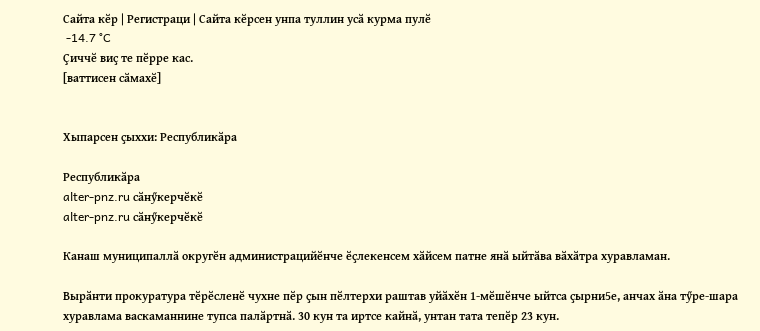Сайта кӗр | Регистраци | Сайта кӗрсен унпа туллин усӑ курма пулӗ
 -14.7 °C
Ҫиччӗ виҫ те пӗрре кас.
[ваттисен сӑмахӗ]


Хыпарсен ҫыххи: Республикӑра

Республикӑра
alter-pnz.ru сӑнӳкерчӗкӗ
alter-pnz.ru сӑнӳкерчӗкӗ

Канаш муниципаллӑ округӗн администрацийӗнче ӗҫлекенсем хӑйсем патне янӑ ыйтӑва вӑхӑтра хуравламан.

Вырӑнти прокуратура тӗрӗсленӗ чухне пӗр ҫын пӗлтерхи раштав уйӑхӗн 1-мӗшӗнче ыйтса ҫырни5е, анчах ӑна тӳре-шара хуравлама васкаманнине тупса палӑртнӑ. 30 кун та иртсе кайнӑ, унтан тата тепӗр 23 кун.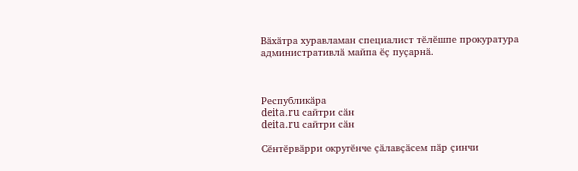Вӑхӑтра хуравламан специалист тӗлӗшпе прокуратура административлӑ майпа ӗҫ пуҫарнӑ.



Республикӑра
deita.ru сайтри сӑн
deita.ru сайтри сӑн

Сӗнтӗрвӑрри округӗнче ҫӑлавҫӑсем пӑр ҫинчи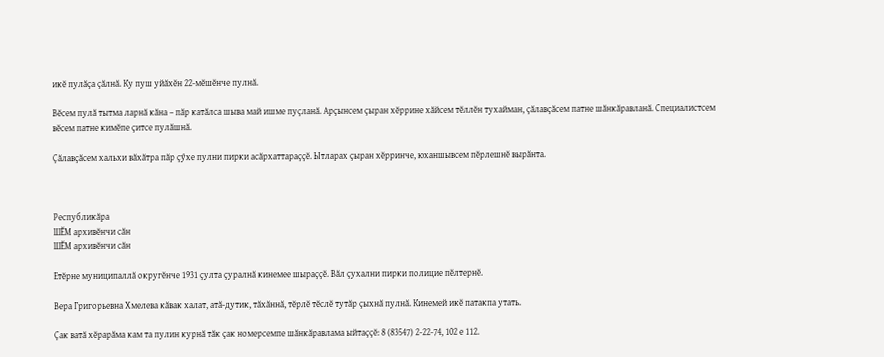икӗ пулӑҫа ҫӑлнӑ. Ку пуш уйӑхӗн 22-мӗшӗнче пулнӑ.

Вӗсем пулӑ тытма ларнӑ кӑна – пӑр катӑлса шыва май ишме пуҫланӑ. Арҫынсем ҫыран хӗррине хӑйсем тӗллӗн тухайман, ҫӑлавҫӑсем патне шӑнкӑравланӑ. Специалистсем вӗсем патне кимӗпе ҫитсе пулӑшнӑ.

Ҫӑлавҫӑсем хальхи вӑхӑтра пӑр ҫӳхе пулни пирки асӑрхаттараҫҫӗ. Ытларах ҫыран хӗрринче, юханшывсем пӗрлешнӗ вырӑнта.



Республикӑра
ШӖМ архивӗнчи сӑн
ШӖМ архивӗнчи сӑн

Етӗрне муниципаллӑ округӗнче 1931 ҫулта ҫуралнӑ кинемее шыраҫҫӗ. Вӑл ҫухални пирки полицие пӗлтернӗ.

Вера Григорьевна Хмелева кӑвак халат, атӑ-дутик, тӑхӑннӑ, тӗрлӗ тӗслӗ тутӑр ҫыхнӑ пулнӑ. Кинемей икӗ патакпа утать.

Ҫак ватӑ хӗрарӑма кам та пулин курнӑ тӑк ҫак номерсемпе шӑнкӑравлама ыйтаҫҫӗ: 8 (83547) 2-22-74, 102 е 112.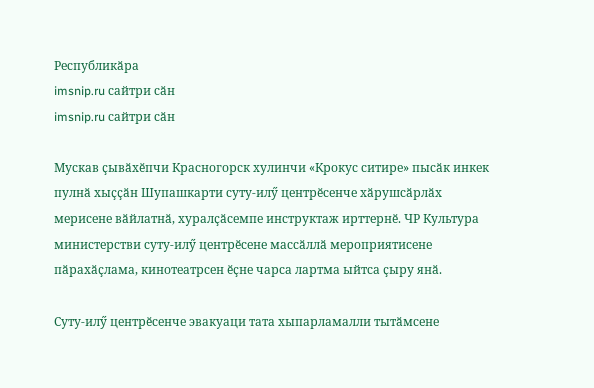Республикӑра
imsnip.ru сайтри сӑн
imsnip.ru сайтри сӑн

Мускав ҫывӑхӗпчи Красногорск хулинчи «Крокус ситире» пысӑк инкек пулнӑ хыҫҫӑн Шупашкарти суту-илӳ центрӗсенче хӑрушсӑрлӑх мерисене вӑйлатнӑ, хуралҫӑсемпе инструктаж ирттернӗ. ЧР Культура министерстви суту-илӳ центрӗсене массӑллӑ мероприятисене пӑрахӑҫлама, кинотеатрсен ӗҫне чарса лартма ыйтса ҫыру янӑ.

Суту-илӳ центрӗсенче эвакуаци тата хыпарламалли тытӑмсене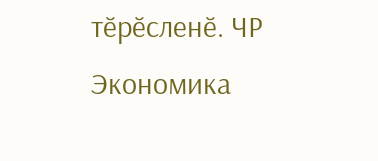тӗрӗсленӗ. ЧР Экономика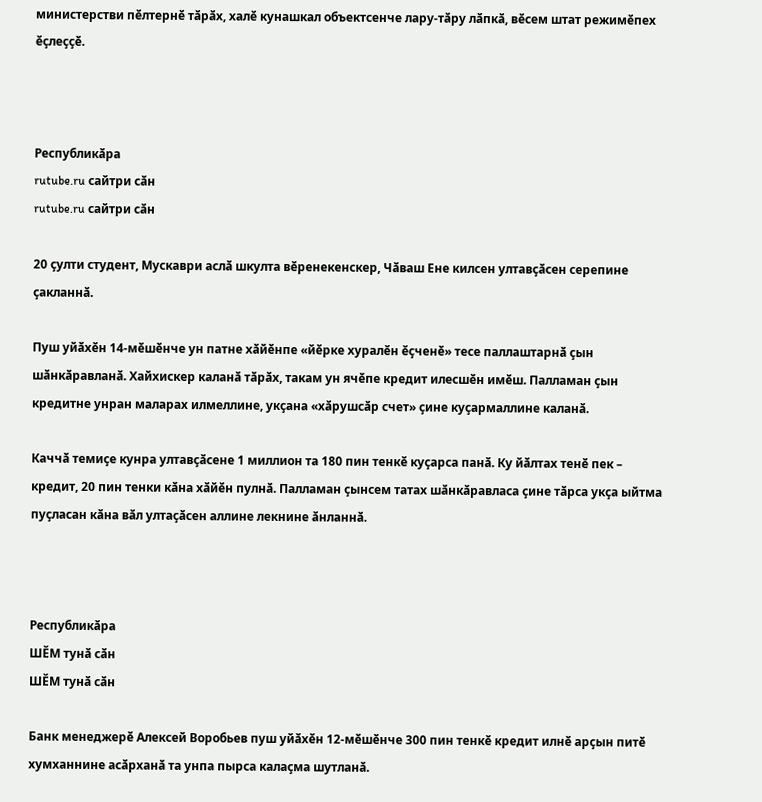министерстви пӗлтернӗ тӑрӑх, халӗ кунашкал объектсенче лару-тӑру лӑпкӑ, вӗсем штат режимӗпех ӗҫлеҫҫӗ.



Республикӑра
rutube.ru сайтри сӑн
rutube.ru сайтри сӑн

20 ҫулти студент, Мускаври аслӑ шкулта вӗренекенскер, Чӑваш Ене килсен ултавҫӑсен серепине ҫакланнӑ.

Пуш уйӑхӗн 14-мӗшӗнче ун патне хӑйӗнпе «йӗрке хуралӗн ӗҫченӗ» тесе паллаштарнӑ ҫын шӑнкӑравланӑ. Хайхискер каланӑ тӑрӑх, такам ун ячӗпе кредит илесшӗн имӗш. Палламан ҫын кредитне унран маларах илмеллине, укҫана «хӑрушсӑр счет» ҫине куҫармаллине каланӑ.

Каччӑ темиҫе кунра ултавҫӑсене 1 миллион та 180 пин тенкӗ куҫарса панӑ. Ку йӑлтах тенӗ пек – кредит, 20 пин тенки кӑна хӑйӗн пулнӑ. Палламан ҫынсем татах шӑнкӑравласа ҫине тӑрса укҫа ыйтма пуҫласан кӑна вӑл ултаҫӑсен аллине лекнине ӑнланнӑ.



Республикӑра
ШӖМ тунӑ сӑн
ШӖМ тунӑ сӑн

Банк менеджерӗ Алексей Воробьев пуш уйӑхӗн 12-мӗшӗнче 300 пин тенкӗ кредит илнӗ арҫын питӗ хумханнине асӑрханӑ та унпа пырса калаҫма шутланӑ.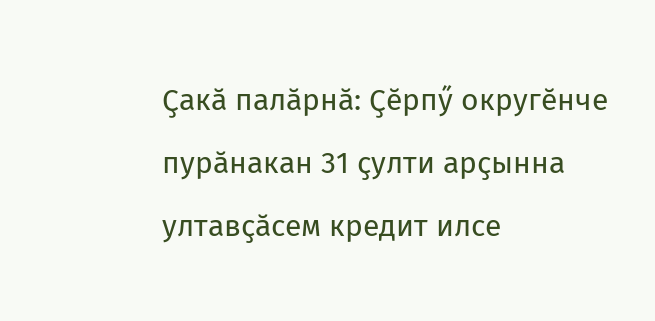Ҫакӑ палӑрнӑ: Ҫӗрпӳ округӗнче пурӑнакан 31 ҫулти арҫынна ултавҫӑсем кредит илсе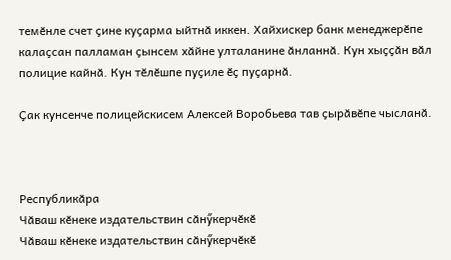темӗнле счет ҫине куҫарма ыйтнӑ иккен. Хайхискер банк менеджерӗпе калаҫсан палламан ҫынсем хӑйне улталанине ӑнланнӑ. Кун хыҫҫӑн вӑл полицие кайнӑ. Кун тӗлӗшпе пуҫиле ӗҫ пуҫарнӑ.

Ҫак кунсенче полицейскисем Алексей Воробьева тав ҫырӑвӗпе чысланӑ.



Республикӑра
Чӑваш кӗнеке издательствин сӑнӳкерчӗкӗ
Чӑваш кӗнеке издательствин сӑнӳкерчӗкӗ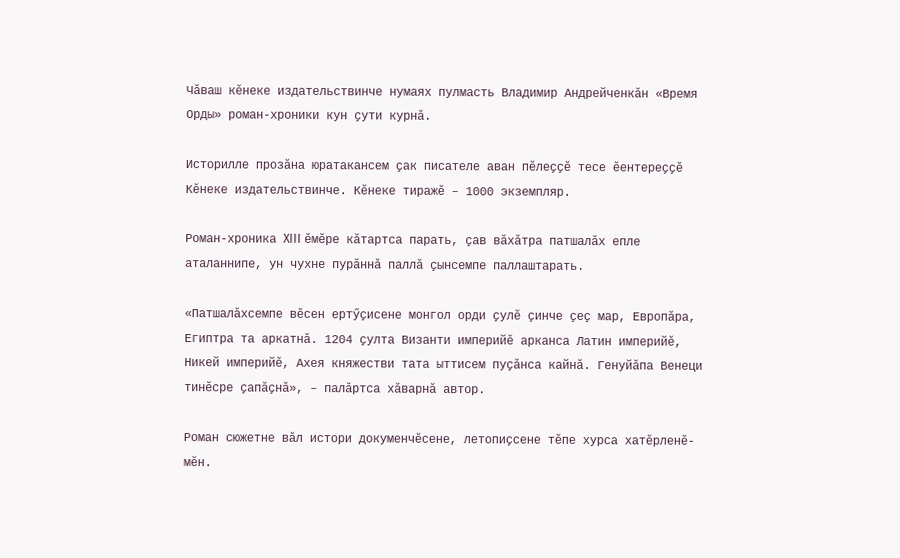Чӑваш кӗнеке издательствинче нумаях пулмасть Владимир Андрейченкӑн «Время Орды» роман-хроники кун ҫути курнӑ.

Историлле прозӑна юратакансем ҫак писателе аван пӗлеҫҫӗ тесе ӗентереҫҫӗ Кӗнеке издательствинче. Кӗнеке тиражӗ – 1000 экземпляр.

Роман-хроника XIII ӗмӗре кӑтартса парать, ҫав вӑхӑтра патшалӑх епле аталаннипе, ун чухне пурӑннӑ паллӑ ҫынсемпе паллаштарать.

«Патшалӑхсемпе вӗсен ертӳҫисене монгол орди ҫулӗ ҫинче ҫеҫ мар, Европӑра, Египтра та аркатнӑ. 1204 ҫулта Византи империйӗ арканса Латин империйӗ, Никей империйӗ, Ахея княжестви тата ыттисем пуҫӑнса кайнӑ. Генуйӑпа Венеци тинӗсре ҫапӑҫнӑ», – палӑртса хӑварнӑ автор.

Роман сюжетне вӑл истори докуменчӗсене, летопиҫсене тӗпе хурса хатӗрленӗ-мӗн.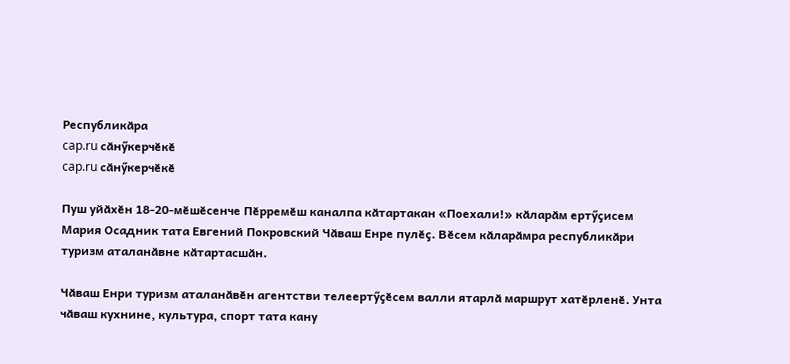Республикӑра
cap.ru сӑнӳкерчӗкӗ
cap.ru сӑнӳкерчӗкӗ

Пуш уйӑхӗн 18-20-мӗшӗсенче Пӗрремӗш каналпа кӑтартакан «Поехали!» кӑларӑм ертӳҫисем Мария Осадник тата Евгений Покровский Чӑваш Енре пулӗҫ. Вӗсем кӑларӑмра республикӑри туризм аталанӑвне кӑтартасшӑн.

Чӑваш Енри туризм аталанӑвӗн агентстви телеертӳҫӗсем валли ятарлӑ маршрут хатӗрленӗ. Унта чӑваш кухнине, культура, спорт тата кану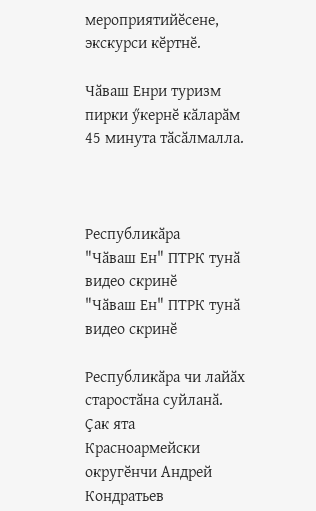мероприятийӗсене, экскурси кӗртнӗ.

Чӑваш Енри туризм пирки ӳкернӗ кӑларӑм 45 минута тӑсӑлмалла.



Республикӑра
"Чӑваш Ен" ПТРК тунӑ видео скринӗ
"Чӑваш Ен" ПТРК тунӑ видео скринӗ

Республикӑра чи лайӑх старостӑна суйланӑ. Ҫак ята Красноармейски округӗнчи Андрей Кондратьев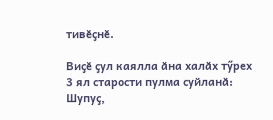тивӗҫнӗ.

Виҫӗ ҫул каялла ӑна халӑх тӳрех 3 ял старости пулма суйланӑ: Шупуҫ,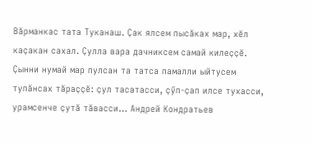Вӑрманкас тата Туканаш. Ҫак ялсем пысӑках мар, хӗл каҫакан сахал. Ҫулла вара дачниксем самай килеҫҫӗ. Ҫынни нумай мар пулсан та татса памалли ыйтусем тупӑнсах тӑраҫҫӗ: ҫул тасатасси, ҫӳп-ҫап илсе тухасси, урамсенче ҫутӑ тӑвасси... Андрей Кондратьев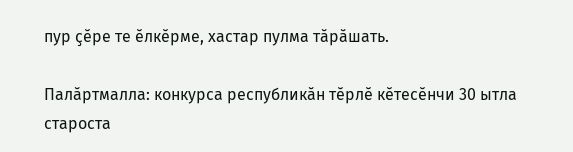пур ҫӗре те ӗлкӗрме, хастар пулма тӑрӑшать.

Палӑртмалла: конкурса республикӑн тӗрлӗ кӗтесӗнчи 30 ытла староста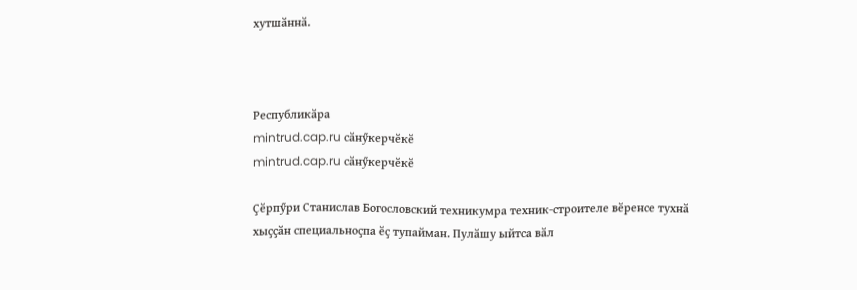хутшӑннӑ.



Республикӑра
mintrud.cap.ru сӑнӳкерчӗкӗ
mintrud.cap.ru сӑнӳкерчӗкӗ

Ҫӗрпӳри Станислав Богословский техникумра техник-строителе вӗренсе тухнӑ хыҫҫӑн специальноҫпа ӗҫ тупайман. Пулӑшу ыйтса вӑл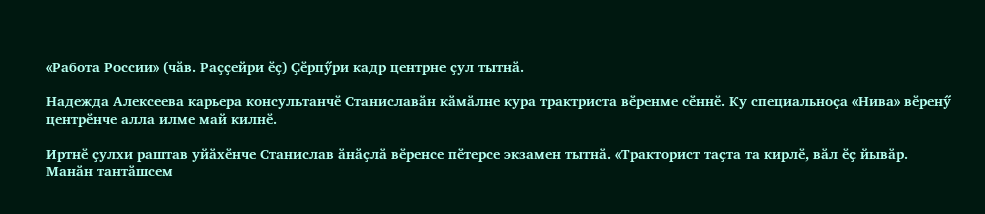«Работа России» (чӑв. Раҫҫейри ӗҫ) Ҫӗрпӳри кадр центрне ҫул тытнӑ.

Надежда Алексеева карьера консультанчӗ Станиславӑн кӑмӑлне кура трактриста вӗренме сӗннӗ. Ку специальноҫа «Нива» вӗренӳ центрӗнче алла илме май килнӗ.

Иртнӗ ҫулхи раштав уйӑхӗнче Станислав ӑнӑҫлӑ вӗренсе пӗтерсе экзамен тытнӑ. «Тракторист таҫта та кирлӗ, вӑл ӗҫ йывӑр. Манӑн тантӑшсем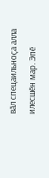вӑл спецаильноҫа алла илесшӗн мар. Эпӗ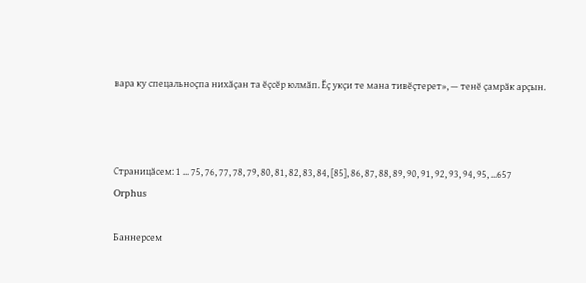вара ку спецальноҫпа нихӑҫан та ӗҫсӗр юлмӑп. Ӗҫ укҫи те мана тивӗҫтерет», — тенӗ ҫамрӑк арҫын.



Страницӑсем: 1 ... 75, 76, 77, 78, 79, 80, 81, 82, 83, 84, [85], 86, 87, 88, 89, 90, 91, 92, 93, 94, 95, ...657
Orphus

Баннерсем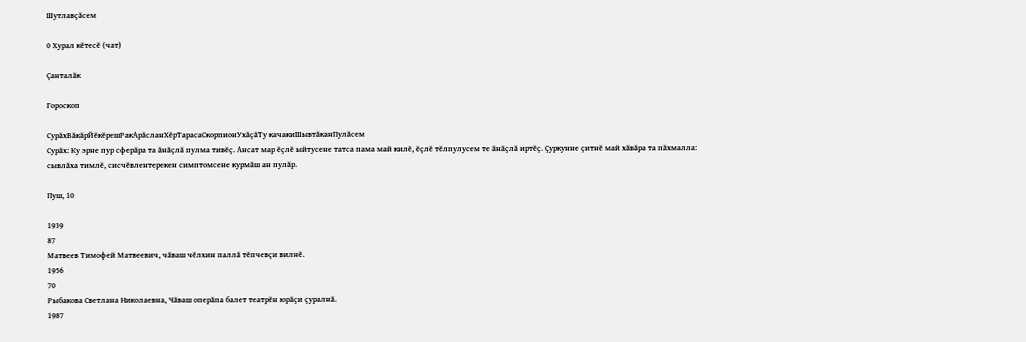Шутлавҫӑсем

0 Хурал кӗтесӗ (чат)

Ҫанталӑк

Гороскоп

СурӑхВӑкӑрЙӗкӗрешРакАрӑсланХӗрТарасаСкорпионУхӑҫӑТу качакиШывтӑканПулӑсем
Сурӑх: Ку эрне пур сферӑра та ӑнӑҫлӑ пулма тивӗҫ. Ансат мар ӗҫлӗ ыйтусене татса пама май килӗ, ӗҫлӗ тӗлпулусем те ӑнӑҫлӑ иртӗҫ. Ҫуркунне ҫитнӗ май хӑвӑра та пӑхмалла: сывлӑха тимлӗ, сисчӗвлентерекен симптомсене курмӑш ан пулӑр.

Пуш, 10

1939
87
Матвеев Тимофей Матвеевич, чӑваш чӗлхин паллӑ тӗпчевҫи вилнӗ.
1956
70
Рыбакова Светлана Николаевна, Чӑваш оперӑпа балет театрӗн юрӑҫи ҫуралнӑ.
1987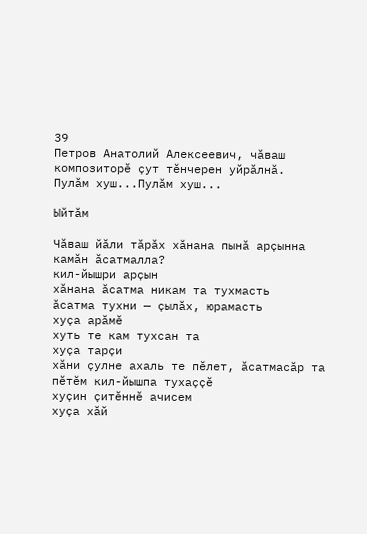39
Петров Анатолий Алексеевич, чӑваш композиторӗ ҫут тӗнчерен уйрӑлнӑ.
Пулӑм хуш...Пулӑм хуш...

Ыйтӑм

Чӑваш йӑли тӑрӑх хӑнана пынӑ арҫынна камӑн ӑсатмалла?
кил-йышри арҫын
хӑнана ӑсатма никам та тухмасть
ӑсатма тухни — ҫылӑх, юрамасть
хуҫа арӑмӗ
хуть те кам тухсан та
хуҫа тарҫи
хӑни ҫулне ахаль те пӗлет, ӑсатмасӑр та
пӗтӗм кил-йышпа тухаҫҫӗ
хуҫин ҫитӗннӗ ачисем
хуҫа хӑй